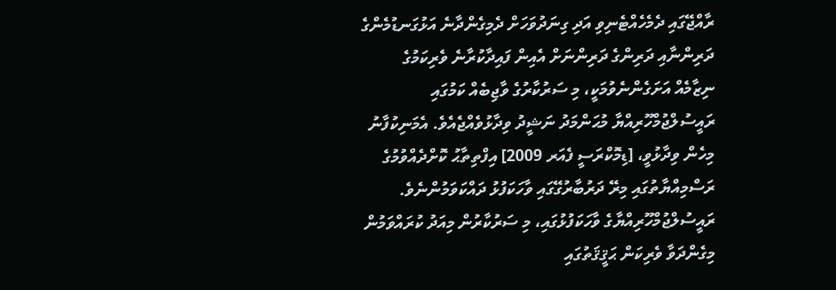ރާއްޖޭގައި ދެމެހެއްޓެނިވި އަދި ގިނަދުވަހަށް ދެމިގެންދާނެ އަޅުގަނޑުމެންގެ ދަރިންނާއި ދަރިންގެ ދަރިންނަށް އެއިން ފައިދާކުރާނެ ވެރިކަމުގެ ނިޒާމެއް އަށަގެންނެވުމަކީ، މި ސަރުކާރުގެ ވާޖިބެއް ކަމުގައި ރައީސުލްޖުމްހޫރިއްޔާ މުޙަންމަދު ނަޝީދު ވިދާޅުވެއްޖެއެވެ. އެމަނިކުފާނު މިހެން ވިދާޅުވީ، [ޑިމޮކްރަސީ ފެއަރ 2009] އިފްތިތާޙު ކޮށްދެއްވުމުގެ ރަސްމިއްޔާތުގައި މިރޭ ދަރުބާރުގޭގައި ވާހަކަފުޅު ދައްކަވަމުންނެވެ.
ރައީސުލްޖުމްހޫރިއްޔާގެ ވާހަކަފުޅުގައި، މި ސަރުކާރުން މިއަދު ކުރައްވަމުން މިގެންދަވާ ވެރިކަން ޙަޤީޤަތުގައި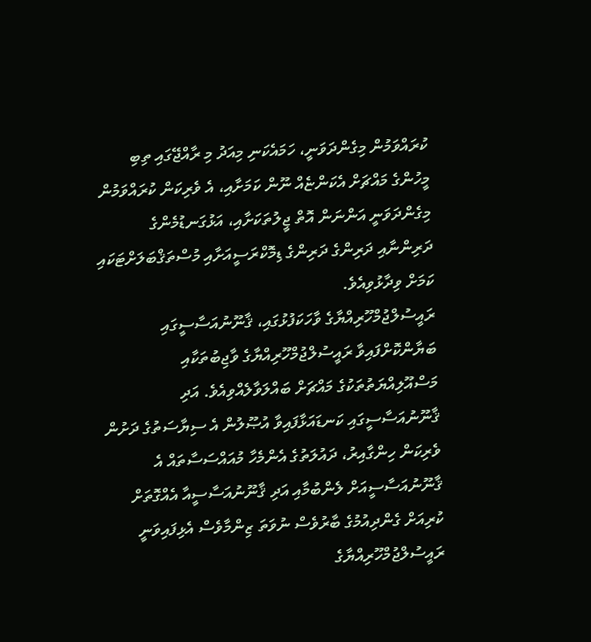ކުރައްވަމުން މިގެންދަވަނީ، ހަމައެކަނި މިއަދު މި ރާއްޖޭގައި ތިބި މީހުންގެ މައްޗަށް އެކަންޏެއް ނޫން ކަމަށާއި، އެ ވެރިކަން ކުރައްވަމުން މިގެންދަވަނީ އަންނަން އޮތް ޖީލުތަކަށާއި، އަޅުގަނޑުމެންގެ ދަރިންނާއި ދަރިންގެ ދަރިންގެ ޑިމޮކްރަސީއަށާއި މުސްތަޤްބަލަށްޓަކައި ކަމަށް ވިދާޅުވިއެވެ.
ރައީސުލްޖުމްހޫރިއްޔާގެ ވާހަކަފުޅުގައި، ޤާނޫނުއަސާސީގައި ބަޔާންކޮށްފައިވާ ރައީސުލްޖުމްހޫރިއްޔާގެ ވާޖިބުތަކާއި މަސްއޫލިއްޔަތުތަކުގެ މައްޗަށް ބައްލަވާލެއްވިއެވެ. އަދި ޤާނޫނުއަސާސީގައި ކަނޑައަޅާފައިވާ އުޞޫލުން އެ ސިޔާސަތުގެ ދަށުން ވެރިކަން ހިންގާއިރު، ދައުލަތުގެ އެންމެހާ މުއައްސަސާތައް އެ ޤާނޫނުއަސާސީއަށް ލެންބުމާއި އަދި ޤާނޫނުއަސާސީއާ އެއްގޮތަށް ކުރިއަށް ގެންދިއުމުގެ ބާރުވެސް ނުވަތަ ޒިންމާވެސް އެޅިފައިވަނީ ރައީސުލްޖުމްހޫރިއްޔާގެ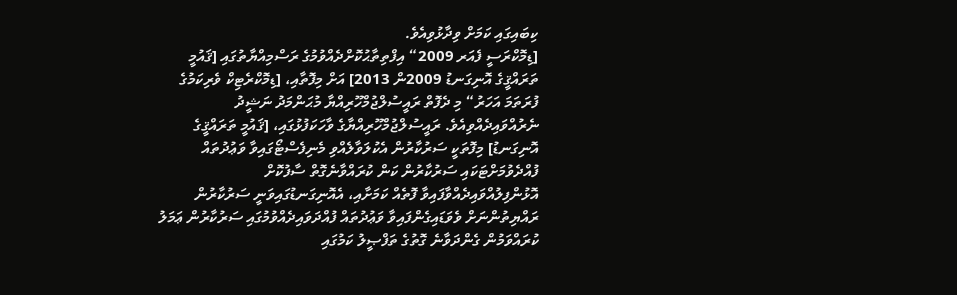ކިބައިގައި ކަމަށް ވިދާޅުވިއެވެ.
[ޑިމޮކްރަސީ ފެއަރ 2009“ އިފްތިތާޙުކޮށްދެއްވުމުގެ ރަސްމިއްޔާތުގައި [ޤައުމީ ތަރައްޤީގެ އޮނިގަނޑު 2009ން 2013] އަށް މިފޮތާއި، [ޑިމޮކްރެޓިކް ވެރިކަމުގެ ފުރަތަމަ އަހަރު“ މި ދެފޮތް ރައީސުލްޖުމްހޫރިއްޔާ މުޙަންމަދު ނަޝީދު ނެރުއްވައިދެއްވިއެވެ. ރައީސުލްޖުމްހޫރިއްޔާގެ ވާހަކަފުޅުގައި، [ޤައުމީ ތަރައްޤީގެ އޮނިގަނޑު] މިފޮތަކީ ސަރުކާރުން އެކުލަވާލެއްވި މެނިފެސްޓޯގައިވާ ވަޢުދުތައް ފުއްދެވުމަށްޓަކައި ސަރުކާރުން ކަން ކުރައްވާނެގޮތް ސާފުކޮށް އޮޅުންފިލުއްވައިދެއްވާފައިވާ ފޮތެއް ކަމަށާއި، އެއޮނިގަނޑުގައިވަނީ ސަރުކާރުން ރައްޔިތުންނަށް ވެވަޑައިގެންފައިވާ ވަޢުދުތައް ފުއްދަވައިދެއްވުމުގައި ސަރުކާރުން ޢަމަލު ކުރައްވަމުން ގެންދަވާނެ ގޮތުގެ ތަފްޞީލު ކަމުގައި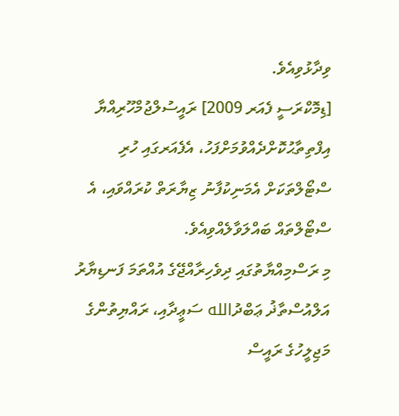ވިދާޅުވިއެވެ.
[ޑިމޮކްރަސީ ފެއަރ 2009] ރައީސުލްޖުމްހޫރިއްޔާ އިފްތިތާޙުކޮށްދެއްވުމަށްފަހު، އެފެއަރގައި ހުރި ސްޓޯލްތަކަށް އެމަނިކުފާނު ޒިޔާރަތް ކުރައްވައި، އެ ސްޓޯލްތައް ބައްލަވާލެއްވިއެވެ.
މި ރަސްމިއްޔާތުގައި ދިވެހިރާއްޖޭގެ އުއްތަމަ ފަނޑިޔާރު އަލްއުސްތާޛު ޢަބްދުالله ސަޢީދާއި، ރައްޔިތުންގެ މަޖިލީހުގެ ރައީސް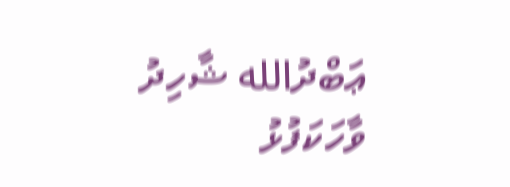ޢަބްދުالله ޝާހިދު ވާހަކަފުޅު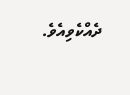ދެއްކެވިއެވެ.